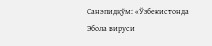Санэпидқўм: «Ўзбекистонда Эбола вируси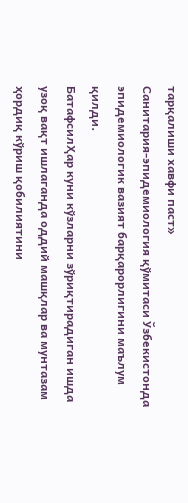тарқалиши хавфи паст»
Санитария-эпидемиология қўмитаси Ўзбекистонда эпидемиологик вазият барқарорлигини маълум қилди.
БатафсилҲар куни кўзларни зўриқтирадиган ишда узоқ вақт ишлаганда оддий машқлар ва мунтазам ҳордиқ кўриш қобилиятини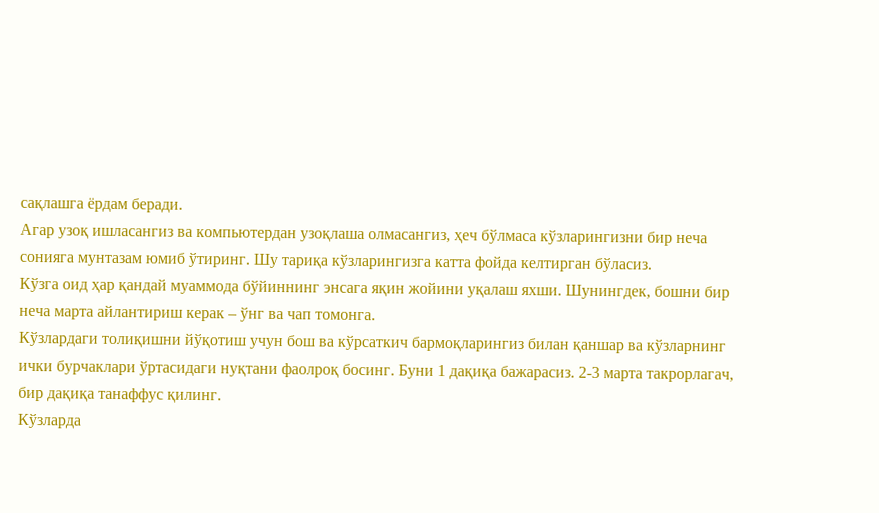сақлашга ёрдам беради.
Агар узоқ ишласангиз ва компьютердан узоқлаша олмасангиз, ҳеч бўлмаса кўзларингизни бир неча сонияга мунтазам юмиб ўтиринг. Шу тариқа кўзларингизга катта фойда келтирган бўласиз.
Кўзга оид ҳар қандай муаммода бўйиннинг энсага яқин жойини уқалаш яхши. Шунингдек, бошни бир неча марта айлантириш керак – ўнг ва чап томонга.
Кўзлардаги толиқишни йўқотиш учун бош ва кўрсаткич бармоқларингиз билан қаншар ва кўзларнинг ички бурчаклари ўртасидаги нуқтани фаолроқ босинг. Буни 1 дақиқа бажарасиз. 2-3 марта такрорлагач, бир дақиқа танаффус қилинг.
Кўзларда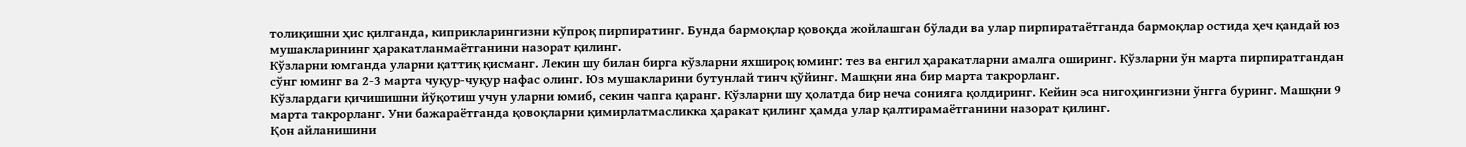толиқишни ҳис қилганда, киприкларингизни кўпроқ пирпиратинг. Бунда бармоқлар қовоқда жойлашган бўлади ва улар пирпиратаётганда бармоқлар остида ҳеч қандай юз мушакларининг ҳаракатланмаётганини назорат қилинг.
Кўзларни юмганда уларни қаттиқ қисманг. Лекин шу билан бирга кўзларни яхшироқ юминг: тез ва енгил ҳаракатларни амалга оширинг. Кўзларни ўн марта пирпиратгандан сўнг юминг ва 2-3 марта чуқур-чуқур нафас олинг. Юз мушакларини бутунлай тинч қўйинг. Машқни яна бир марта такрорланг.
Кўзлардаги қичишишни йўқотиш учун уларни юмиб, секин чапга қаранг. Кўзларни шу ҳолатда бир неча сонияга қолдиринг. Кейин эса нигоҳингизни ўнгга буринг. Машқни 9 марта такрорланг. Уни бажараётганда қовоқларни қимирлатмасликка ҳаракат қилинг ҳамда улар қалтирамаётганини назорат қилинг.
Қон айланишини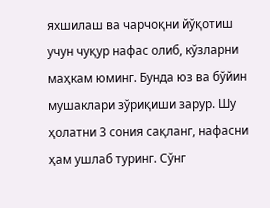яхшилаш ва чарчоқни йўқотиш учун чуқур нафас олиб, кўзларни маҳкам юминг. Бунда юз ва бўйин мушаклари зўриқиши зарур. Шу ҳолатни 3 сония сақланг, нафасни ҳам ушлаб туринг. Сўнг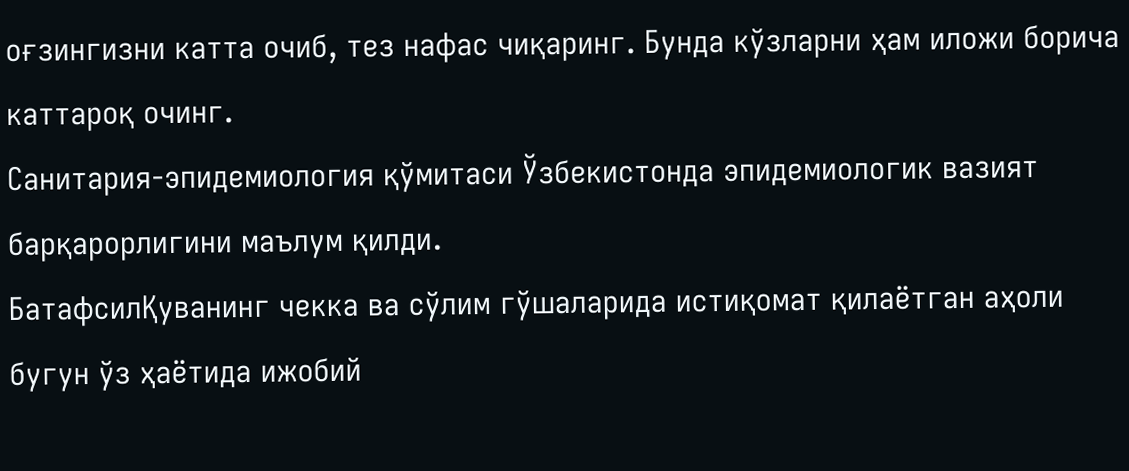оғзингизни катта очиб, тез нафас чиқаринг. Бунда кўзларни ҳам иложи борича каттароқ очинг.
Санитария-эпидемиология қўмитаси Ўзбекистонда эпидемиологик вазият барқарорлигини маълум қилди.
БатафсилҚуванинг чекка ва сўлим гўшаларида истиқомат қилаётган аҳоли бугун ўз ҳаётида ижобий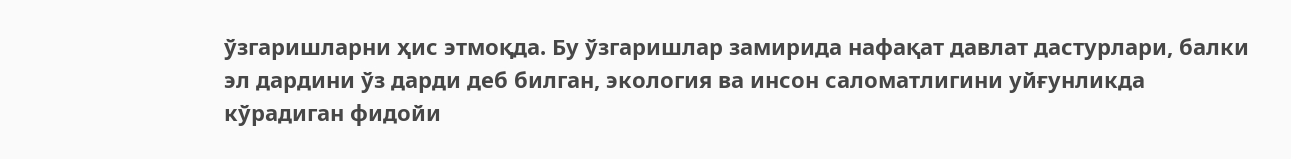ўзгаришларни ҳис этмоқда. Бу ўзгаришлар замирида нафақат давлат дастурлари, балки эл дардини ўз дарди деб билган, экология ва инсон саломатлигини уйғунликда кўрадиган фидойи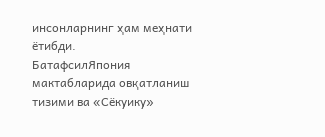инсонларнинг ҳам меҳнати ётибди.
БатафсилЯпония мактабларида овқатланиш тизими ва «Сёкуику»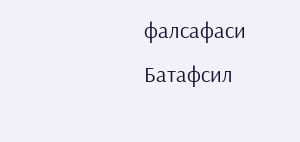фалсафаси
Батафсил